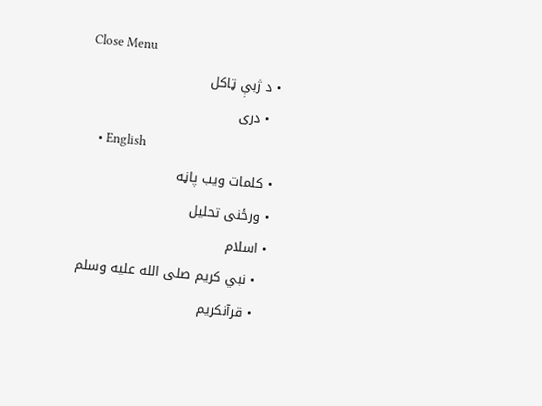Close Menu
  • د ژبې ټاکل
    • دری
    • English
  • کلمات ويب پاڼه
  • ورځنی تحلیل
  • اسلام
    • نبي کریم صلى الله عليه وسلم
    • قرآنکریم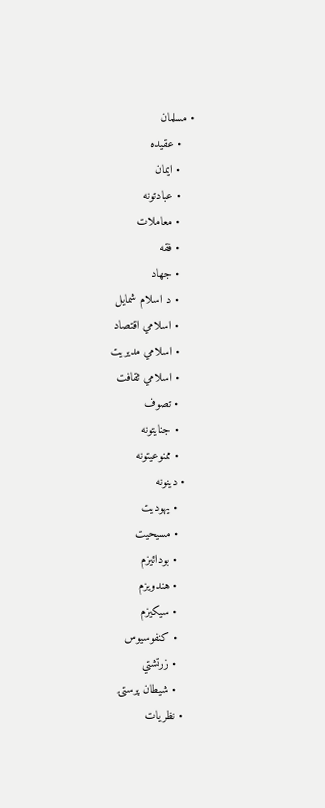• مسلمان
    • عقیده
    • ایمان
    • عبادتونه
    • معاملات
    • فقه
    • جهاد
    • د اسلام شمایل
    • اسلامي اقتصاد
    • اسلامي مدیریت
    • اسلامي ثقافت
    • تصوف
    • جنایتونه
    • ممنوعیتونه
  • دینونه
    • یهودیت
    • مسیحیت
    • بودائیزم
    • هندویزم
    • سیکیزم
    • کنفوسیوس
    • زرتشتي
    • شیطان پرستۍ
  • نظریات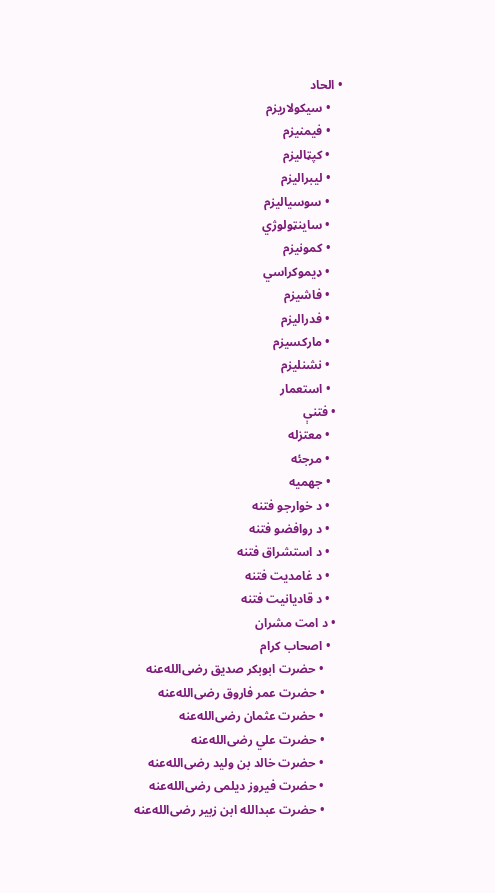• الحاد
    • سیکولاریزم
    • فیمنیزم
    • کپټالیزم
    • لیبرالیزم
    • سوسیالیزم
    • ساینټولوژي
    • کمونیزم
    • ډیموکراسي
    • فاشیزم
    • فدرالیزم
    • مارکسیزم
    • نشنلیزم
    • استعمار
  • فتنې
    • معتزله
    • مرجئه
    • جهمیه
    • د خوارجو فتنه
    • د روافضو فتنه
    • د استشراق فتنه
    • د غامدیت فتنه
    • د قادیانیت فتنه
  • د امت مشران
    • اصحاب کرام
      • حضرت ابوبکر صدیق رضی‌الله‌عنه
      • حضرت عمر فاروق رضی‌الله‌عنه
      • حضرت عثمان رضی‌الله‌عنه
      • حضرت علي رضی‌الله‌عنه
      • حضرت خالد بن ولید رضی‌الله‌عنه
      • حضرت فیروز دیلمی رضی‌الله‌عنه
      • حضرت عبدالله ابن زبیر رضی‌الله‌عنه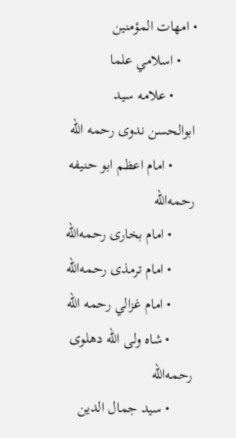• امهات المؤمنین
    • اسلامي علما
      • علامه سید ابوالحسن ندوی رحمه الله
      • امام اعظم ابو حنیفه رحمه‌الله
      • امام بخاری رحمه‌الله
      • امام ترمذی رحمه‌الله
      • امام غزالي رحمه الله
      • شاه ولی الله دهلوی رحمه‌الله
      • سید جمال الدین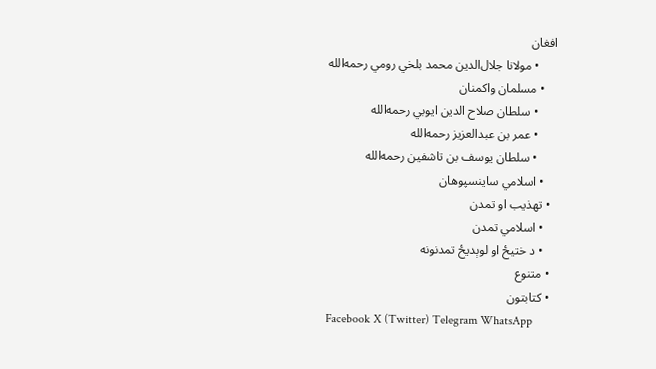افغان
      • مولانا جلال‌الدین محمد بلخي رومي رحمه‌الله
    • مسلمان واکمنان
      • سلطان صلاح الدین ایوبي رحمه‌الله
      • عمر بن عبدالعزیز رحمه‌الله
      • سلطان یوسف بن تاشفین رحمه‌الله
    • اسلامي ساینسپوهان
  • تهذیب او تمدن
    • اسلامي تمدن
    • د ختیځ او لوېدیځ تمدنونه
  • متنوع
  • کتابتون
Facebook X (Twitter) Telegram WhatsApp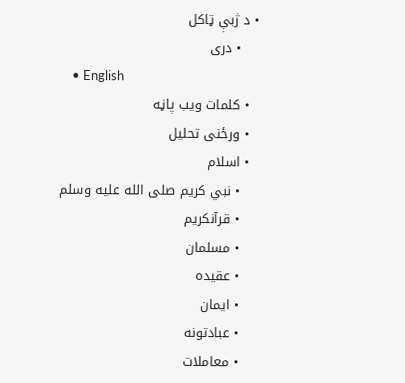• د ژبې ټاکل
    • دری
    • English
  • کلمات ويب پاڼه
  • ورځنی تحلیل
  • اسلام
    • نبي کریم صلى الله عليه وسلم
    • قرآنکریم
    • مسلمان
    • عقیده
    • ایمان
    • عبادتونه
    • معاملات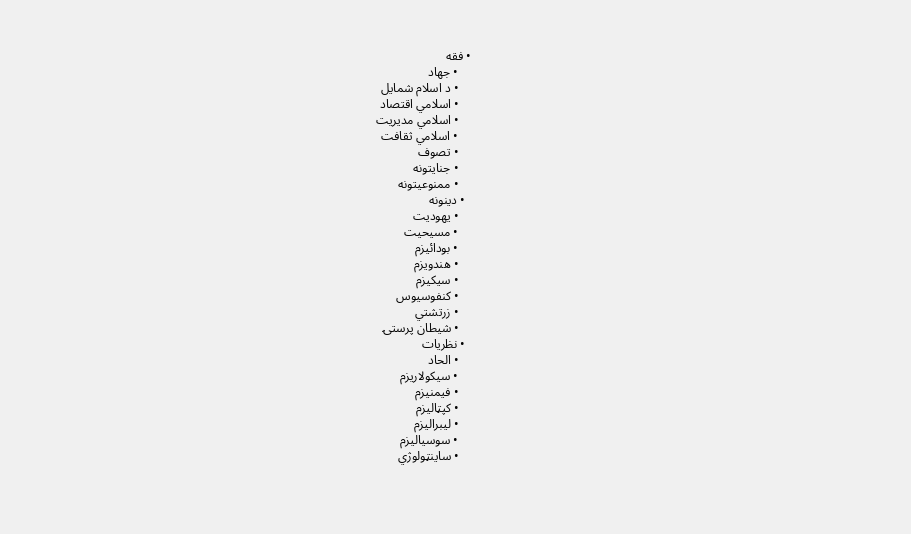• فقه
    • جهاد
    • د اسلام شمایل
    • اسلامي اقتصاد
    • اسلامي مدیریت
    • اسلامي ثقافت
    • تصوف
    • جنایتونه
    • ممنوعیتونه
  • دینونه
    • یهودیت
    • مسیحیت
    • بودائیزم
    • هندویزم
    • سیکیزم
    • کنفوسیوس
    • زرتشتي
    • شیطان پرستۍ
  • نظریات
    • الحاد
    • سیکولاریزم
    • فیمنیزم
    • کپټالیزم
    • لیبرالیزم
    • سوسیالیزم
    • ساینټولوژي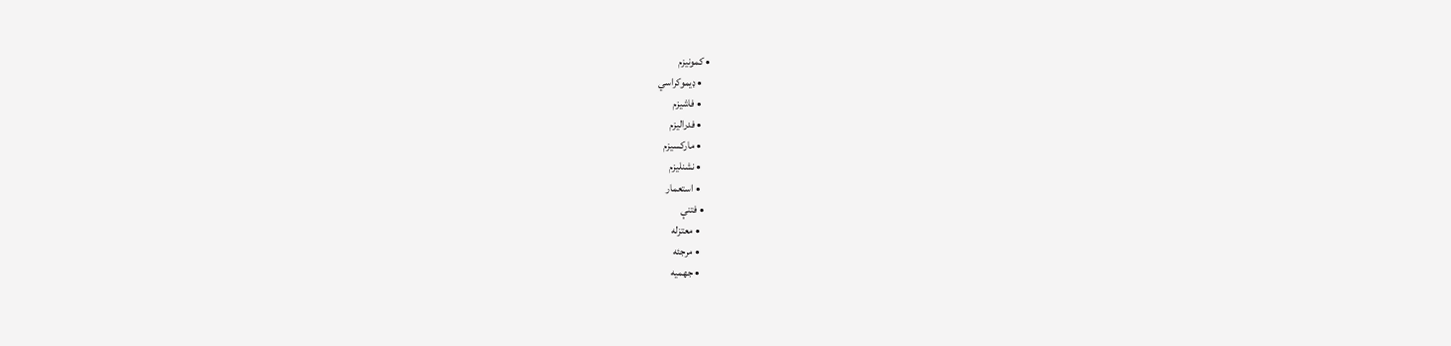• کمونیزم
    • ډیموکراسي
    • فاشیزم
    • فدرالیزم
    • مارکسیزم
    • نشنلیزم
    • استعمار
  • فتنې
    • معتزله
    • مرجئه
    • جهمیه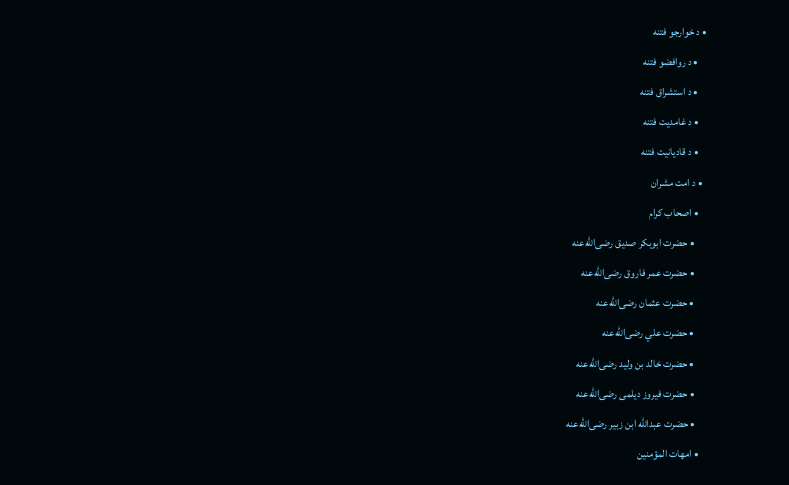• د خوارجو فتنه
    • د روافضو فتنه
    • د استشراق فتنه
    • د غامدیت فتنه
    • د قادیانیت فتنه
  • د امت مشران
    • اصحاب کرام
      • حضرت ابوبکر صدیق رضی‌الله‌عنه
      • حضرت عمر فاروق رضی‌الله‌عنه
      • حضرت عثمان رضی‌الله‌عنه
      • حضرت علي رضی‌الله‌عنه
      • حضرت خالد بن ولید رضی‌الله‌عنه
      • حضرت فیروز دیلمی رضی‌الله‌عنه
      • حضرت عبدالله ابن زبیر رضی‌الله‌عنه
    • امهات المؤمنین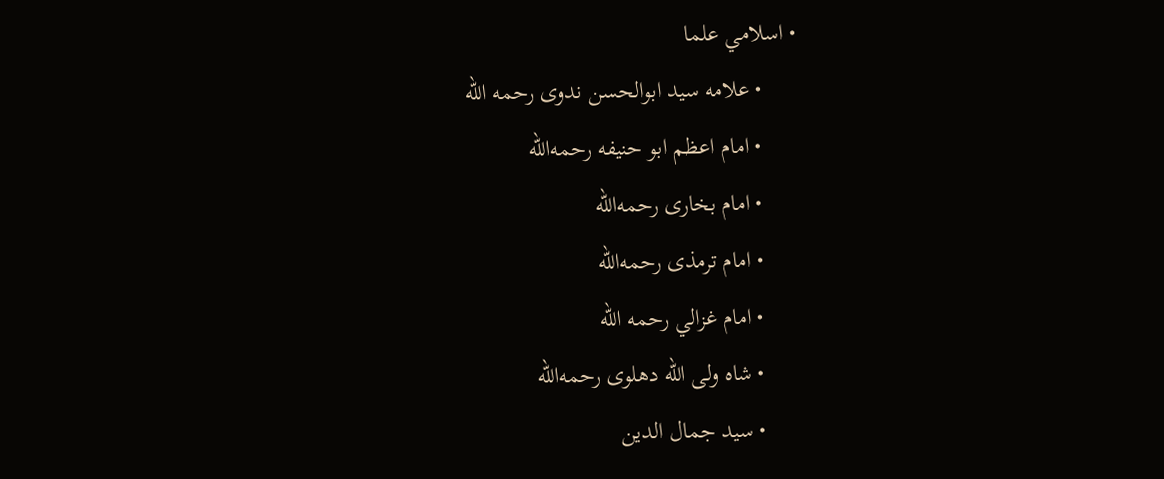• اسلامي علما
      • علامه سید ابوالحسن ندوی رحمه الله
      • امام اعظم ابو حنیفه رحمه‌الله
      • امام بخاری رحمه‌الله
      • امام ترمذی رحمه‌الله
      • امام غزالي رحمه الله
      • شاه ولی الله دهلوی رحمه‌الله
      • سید جمال الدین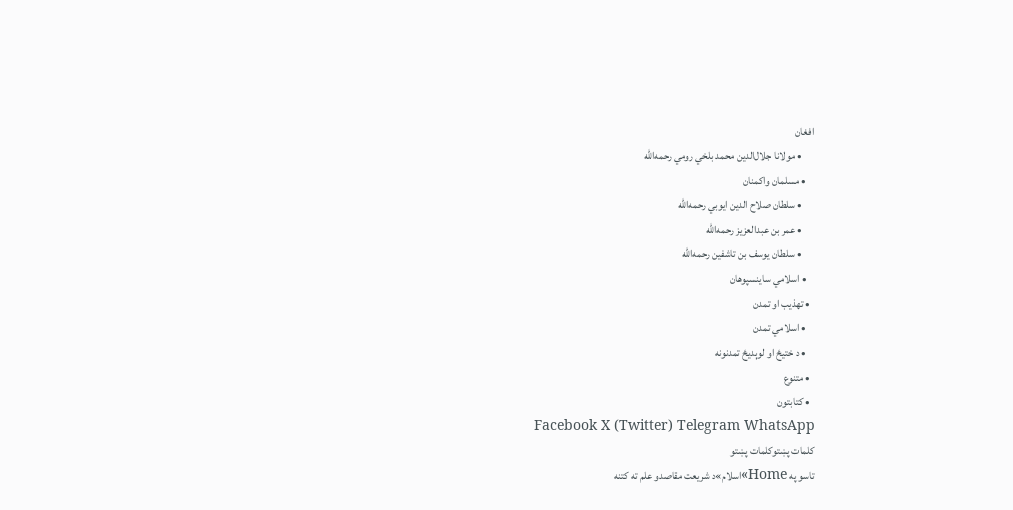افغان
      • مولانا جلال‌الدین محمد بلخي رومي رحمه‌الله
    • مسلمان واکمنان
      • سلطان صلاح الدین ایوبي رحمه‌الله
      • عمر بن عبدالعزیز رحمه‌الله
      • سلطان یوسف بن تاشفین رحمه‌الله
    • اسلامي ساینسپوهان
  • تهذیب او تمدن
    • اسلامي تمدن
    • د ختیځ او لوېدیځ تمدنونه
  • متنوع
  • کتابتون
Facebook X (Twitter) Telegram WhatsApp
کلمات پښتوکلمات پښتو
تاسو په Home»اسلام»د شریعت مقاصدو علم ته کتنه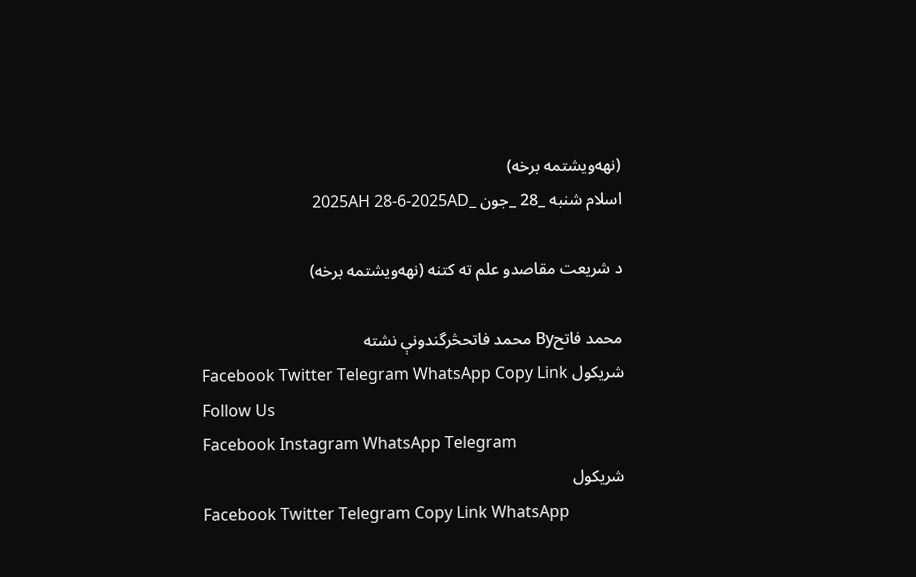(نهه‌ويشتمه برخه)
اسلام شنبه _28 _جون _2025AH 28-6-2025AD

د شریعت مقاصدو علم ته کتنه (نهه‌ويشتمه برخه)

محمد فاتحBy محمد فاتحڅرگندونې نشته
شریکول Facebook Twitter Telegram WhatsApp Copy Link
Follow Us
Facebook Instagram WhatsApp Telegram
شریکول
Facebook Twitter Telegram Copy Link WhatsApp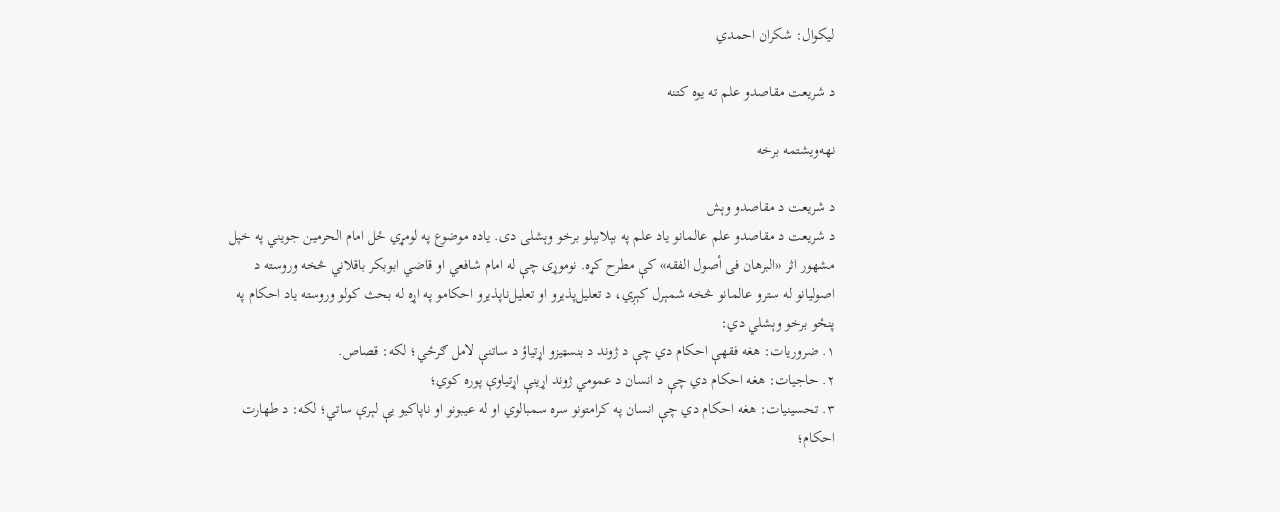لیکوال: شکران احمدي

د شریعت مقاصدو علم ته یوه کتنه

نهه‌ويشتمه برخه

د شریعت د مقاصدو وېش
د شریعت د مقاصدو علم عالمانو یاد علم په بېلابېلو برخو وېشلی دی. یاده موضوع په لومړي ځل امام الحرمین جویني په خپل مشهور اثر «البرهان فی أصول الفقه» کې مطرح کړه. نوموړی چې له امام شافعي او قاضي ابوبکر باقلاني څخه وروسته د اصولیانو له سترو عالمانو څخه شمېرل کېږي، د تعلیل‌پذیرو او تعلیل‌ناپذیرو احکامو په اړه له بحث کولو وروسته یاد احکام په پنځو برخو وېشلي دي:
۱. ضروريات: هغه فقهې احکام دي چې د ژوند د بنسټیزو اړتیاؤ د ساتنې لامل ګرځي؛ لکه: قصاص.
۲. حاجيات: هغه احکام دي چې د انسان د عمومي ژوند اړینې اړتیاوې پوره کوي؛
۳. تحسینیات: هغه احکام دي چې انسان په کرامتونو سره سمبالوي او له عیبونو او ناپاکیو یې لېرې ساتي؛ لکه: د طهارت احکام؛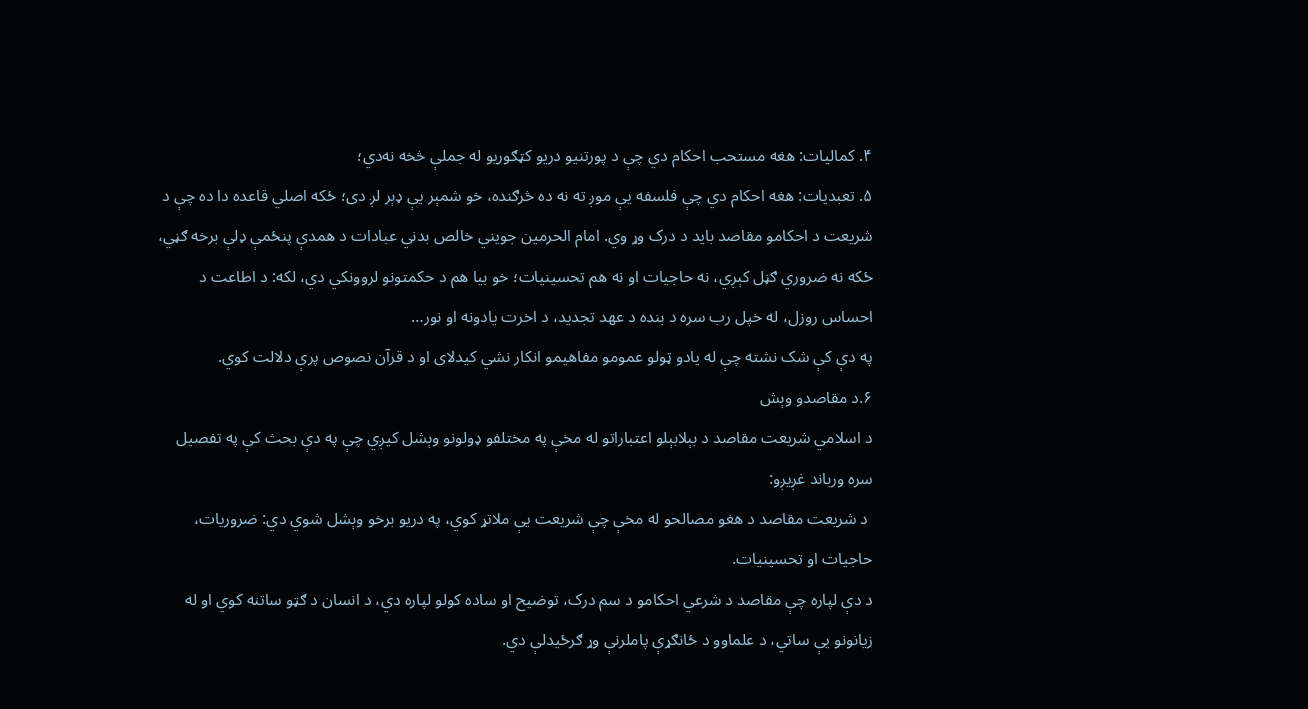۴. کماليات: هغه مستحب احکام دي چې د پورتنیو دریو کټګوریو له جملې څخه نه‌دي؛
۵. تعبدیات: هغه احکام دي چې فلسفه یې موږ ته نه‌ ده څرګنده، خو شمېر یې ډېر لږ دی؛ ځکه اصلي قاعده دا ده چې د شریعت د احکامو مقاصد باید د درک وړ وي. امام الحرمین جویني خالص بدني عبادات د همدې پنځمې ډلې برخه ګڼي، ځکه نه ضروري ګڼل کېږي، نه حاجيات او نه هم تحسینيات؛ خو بیا هم د حکمتونو لروونکي دي، لکه: د اطاعت د احساس روزل، له خپل رب سره د بنده د عهد تجدید، د اخرت یادونه او نور…
په دې کې شک نشته چې له یادو ټولو عمومو مفاهیمو انکار نشي کیدلای او د قرآن نصوص پرې دلالت کوي.
۶.د مقاصدو وېش
د اسلامي شریعت مقاصد د بېلابېلو اعتباراتو له مخې په مختلفو ډولونو وېشل کیږي چې په دې بحث کې په تفصیل سره ورباند غږیږو:
 د شریعت مقاصد د هغو مصالحو له مخې چې شریعت یې ملاتړ کوي، په دریو برخو وېشل شوي دي: ضروريات، حاجيات او تحسینیات.
د دې لپاره چې مقاصد د شرعي احکامو د سم درک، توضیح او ساده‌ کولو لپاره دي، د انسان د ګټو ساتنه کوي او له زیانونو یې ساتي، د علماوو د ځانګړې پاملرنې وړ ګرځیدلې دي.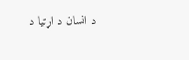د انسان د اړتیا د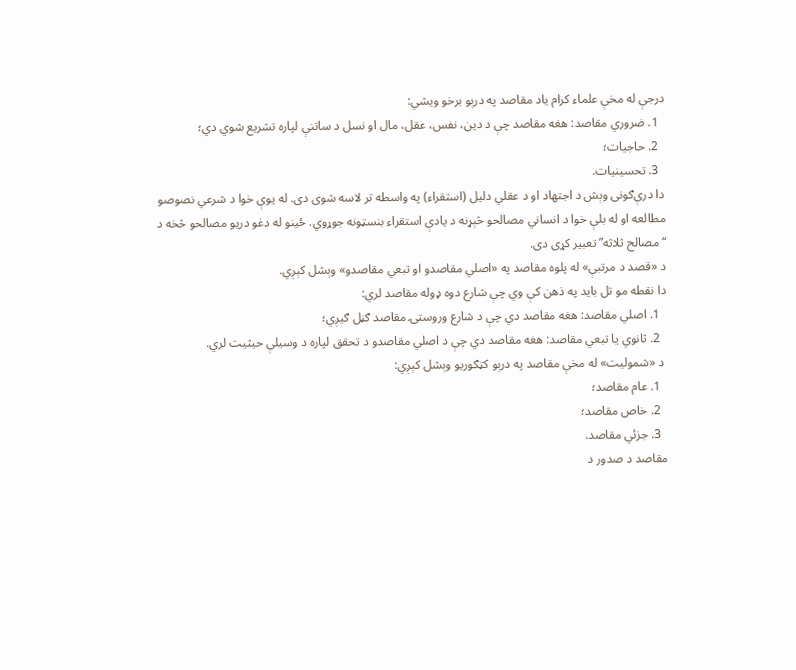درجې له مخې علماء کرام یاد مقاصد په درېو برخو ویشي:
  1. ضروري مقاصد: هغه مقاصد چې د دین، نفس، عقل، مال او نسل د ساتنې لپاره تشریع شوي دي؛
  2. حاجيات؛
  3. تحسینيات.
دا درې‌ګونی وېش د اجتهاد او د عقلي دلیل (استقراء) په واسطه تر لاسه شوی دی. له یوې خوا د شرعي نصوصو مطالعه او له بلې خوا د انساني مصالحو څېړنه د یادې استقراء بنسټونه جوړوي. ځینو له دغو دریو مصالحو څخه د “مصالح ثلاثه” تعبیر کړی دی.
د «قصد د مرتبې» له پلوه مقاصد په «اصلي مقاصدو او تبعي مقاصدو» وېشل کېږي.
دا نقطه مو تل باید په ذهن کې وي چې شارع دوه ډوله مقاصد لري:
  1. اصلي مقاصد: هغه مقاصد دي چې د شارع وروستۍ مقاصد ګڼل ګیږي؛
  2. ثانوي یا تبعي مقاصد: هغه مقاصد دي چې د اصلي مقاصدو د تحقق لپاره د وسیلې حیثیت لري.
 د «شمولیت» له مخې مقاصد په درېو کټګوریو وېشل کېږي:
  1. عام مقاصد؛
  2. خاص مقاصد؛
  3. جزئي مقاصد.
مقاصد د صدور د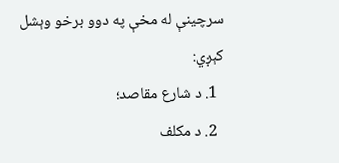سرچینې له مخې په دوو برخو وېشل کېږي:
  1. د شارع مقاصد؛
  2. د مکلف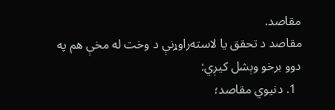مقاصد.
مقاصد د تحقق یا لاسته‌راوړنې د وخت له مخې هم په دوو برخو وېشل کیږي:
  1. دنيوي مقاصد؛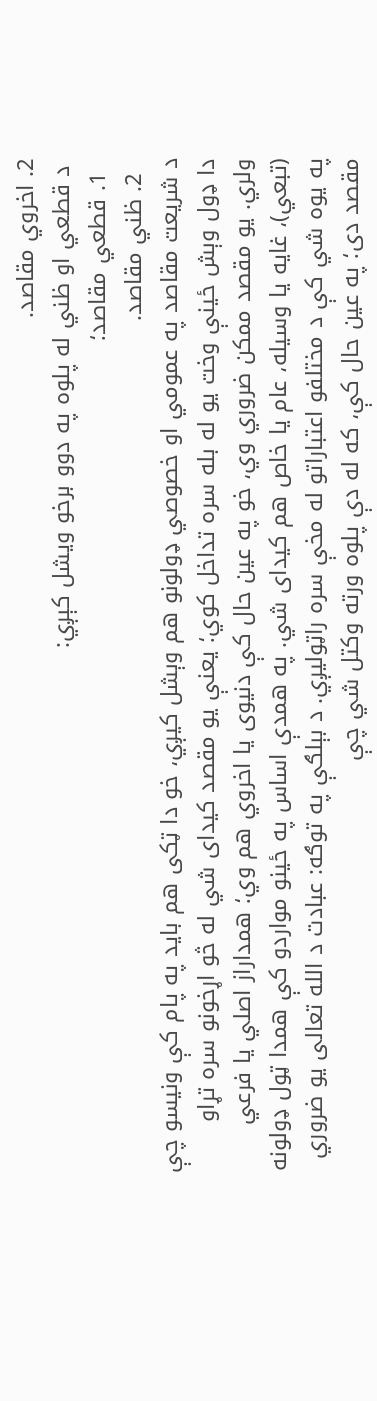2. اخروي مقاصد.
 د قطعي او ظني له پلوه په دوو برخو ویشل کېږي:
  1. قطعي مقاصد؛
  2. ظني مقاصد.
د شریعت مقاصد په عمومي او خصوصي ډولونو هم وېشل کیږي، خو دا ټکی هم باید په پام کې ونیسو چې دا ډول وېش ځینې وخت یو له بله سره تداخل کوي؛ یعنې یو مقصد کیدای شي له څو اړخونو سره تړاو ولري. یو مقصد ممکن ضروري وي، خو په عین حال کې دنيوی یا اخروي هم وي؛ همداراز اصلي یا فرعي (تبعي)، غایه یا وسیله، عام یا خاص هم کیدای شي. په همدې اساس په ځینو مواردو کې همدا ټول ډولونه په یوه شي کې د مختلفو اعتباراتو له مخې سره راټولیږي. د بېلګې په توګه: عبادت د الله تعالی یو ضروري مقصد دی؛ په عین حال کې، که له دې پلوه ورته وکتل شي چې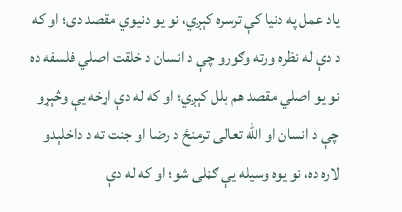یاد عمل په دنیا کې ترسره کېږي، نو یو دنيوي مقصد دی؛ او که د دې له نظره ورته وګورو چې د انسان د خلقت اصلي فلسفه ده نو یو اصلي مقصد هم بلل کېږي؛ او که له دې اړخه یې وڅېړو چې د انسان او الله تعالی ترمنځ د رضا او جنت ته د داخلېدو لاره ده، نو یوه وسیله یې ګڼلی شو؛ او که له دې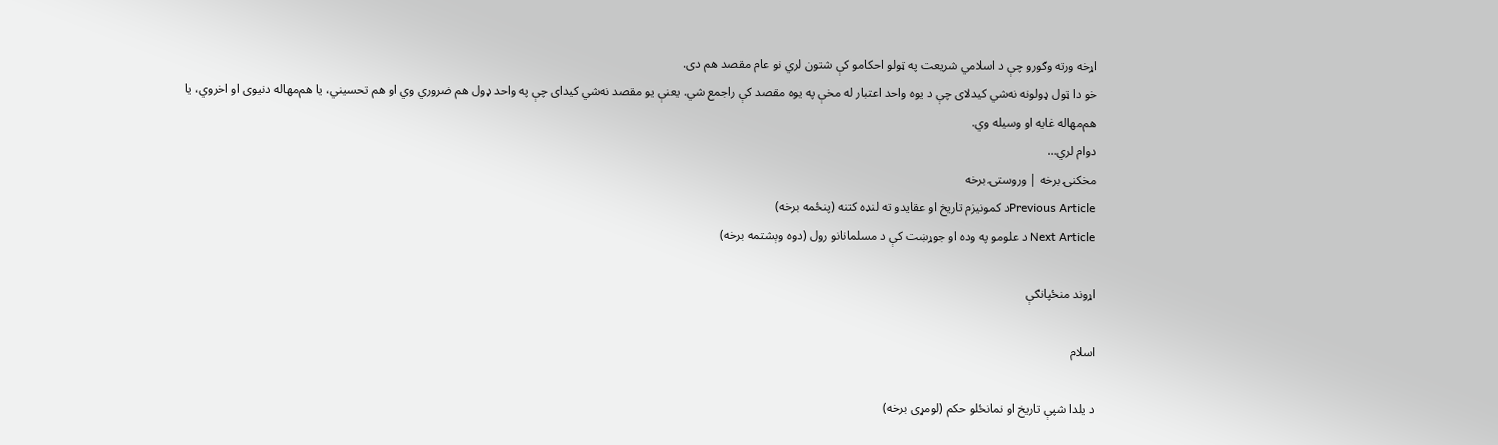اړخه ورته وګورو چې د اسلامي شریعت په ټولو احکامو کې شتون لري نو عام مقصد هم دی.
خو دا ټول ډولونه نه‌شي کیدلای چې د یوه واحد اعتبار له مخې په یوه مقصد کې راجمع شي. یعنې یو مقصد نه‌شي کیدای چې په واحد ډول هم ضروري وي او هم تحسیني، یا هم‌مهاله دنيوی او اخروي، یا هم‌مهاله غایه او وسیله وي.
دوام لري…
مخکنۍ برخه | وروستۍ برخه
Previous Articleد کمونیزم تاریخ او عقایدو ته لنډه کتنه (پنځمه برخه)
Next Article د علومو په وده او جوړښت کې د مسلمانانو رول (دوه وېشتمه برخه)

اړوند منځپانګې

اسلام

د یلدا شپې تاريخ او نمانځلو حکم (لومړی برخه)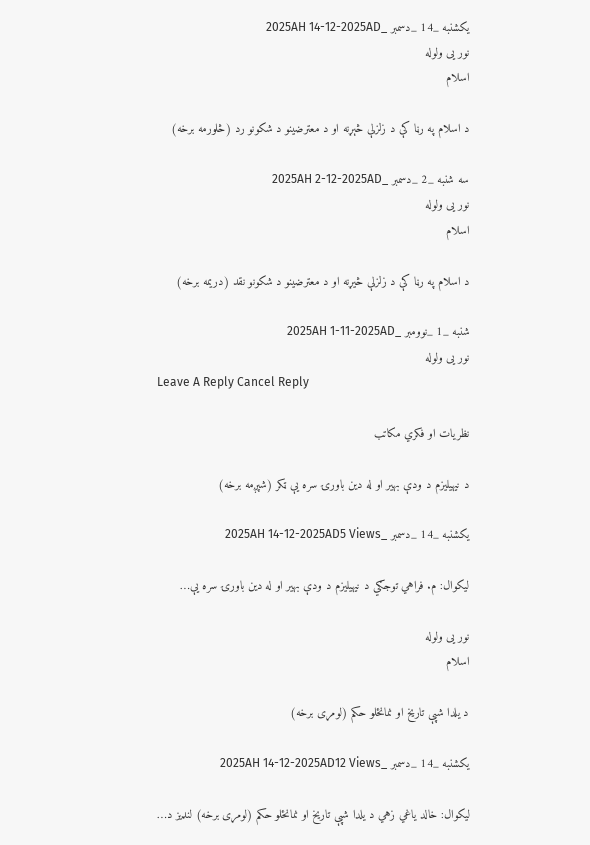یکشنبه _14 _دسمبر _2025AH 14-12-2025AD
نور یی ولوله
اسلام

د اسلام په رڼا کې د زلزلې څېړنه او د معترضینو د شکونو رد (څلورمه برخه)

سه شنبه _2 _دسمبر _2025AH 2-12-2025AD
نور یی ولوله
اسلام

د اسلام په رڼا کې د زلزلې څیړنه او د معترضینو د شکونو نقد (دریمه برخه)

شنبه _1 _نوومبر _2025AH 1-11-2025AD
نور یی ولوله
Leave A Reply Cancel Reply

نظریات او فکري مکاتب

د نیهیلیزم د ودې بهیر او له دین‌ باورۍ سره یې ټکر (شپږمه برخه)

یکشنبه _14 _دسمبر _2025AH 14-12-2025AD5 Views

لیکوال: م. فراهي توجګي د نیهیلیزم د ودې بهیر او له دین‌ باورۍ سره یې…

نور یی ولوله
اسلام

د یلدا شپې تاريخ او نمانځلو حکم (لومړی برخه)

یکشنبه _14 _دسمبر _2025AH 14-12-2025AD12 Views

لیکوال: خالد یاغي‌ زهي د یلدا شپې تاريخ او نمانځلو حکم (لومړی برخه) لنډیز د…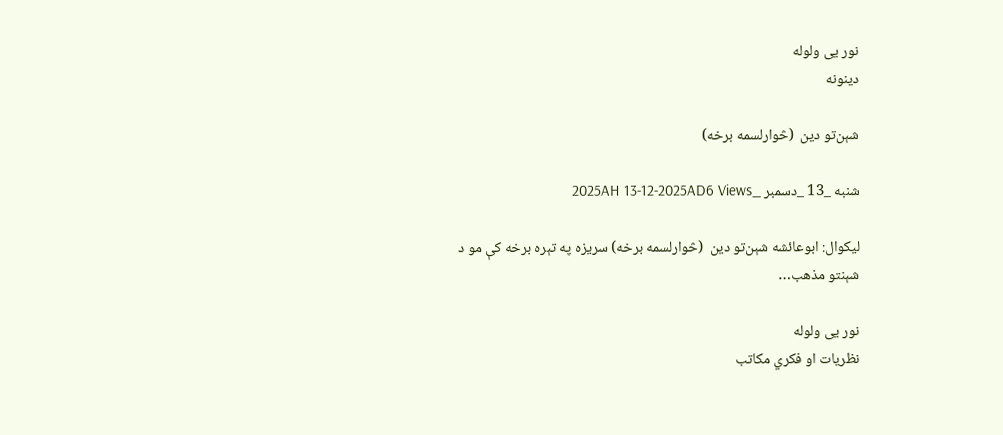نور یی ولوله
دینونه

شېن‌تو دین  (څوارلسمه برخه)

شنبه _13 _دسمبر _2025AH 13-12-2025AD6 Views

لیکوال: ابوعائشه شېن‌تو دین  (څوارلسمه برخه) سریزه په تېره برخه کې مو د شېنتو مذهب…

نور یی ولوله
نظریات او فکري مکاتب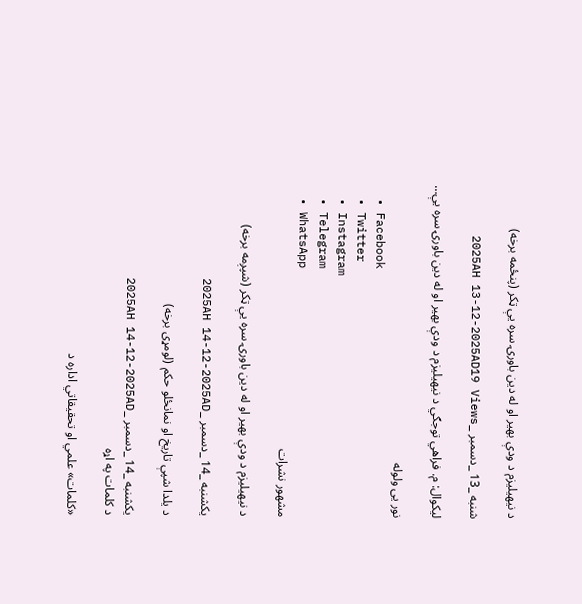د نیهیلیزم د ودې بهیر او له دین ‌باورۍ سره یې ټکر (پنځمه برخه)

شنبه _13 _دسمبر _2025AH 13-12-2025AD19 Views

لیکوال: م. فراهي توجګي د نیهیلیزم د ودې بهیر او له دین ‌باورۍ سره یې…

نور یی ولوله
  • Facebook
  • Twitter
  • Instagram
  • Telegram
  • WhatsApp
مشهور نشرات

د نیهیلیزم د ودې بهیر او له دین‌ باورۍ سره یې ټکر (شپږمه برخه)

یکشنبه _14 _دسمبر _2025AH 14-12-2025AD

د یلدا شپې تاريخ او نمانځلو حکم (لومړی برخه)

یکشنبه _14 _دسمبر _2025AH 14-12-2025AD
د کلمات په اړه

«کلمات» علمي او تحقیقاتي اداره د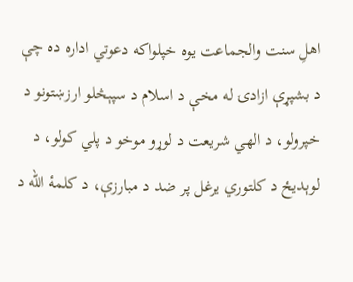اهلِ سنت والجماعت یوه خپلواکه دعوتي اداره ده چې د بشپړې ازادۍ له مخې د اسلام د سپېڅلو ارزښتونو د خپرولو، د الهي شریعت د لوړو موخو د پلي کولو، د لوېدیځ د کلتوري یرغل پر ضد د مبارزې، د کلمۀ الله د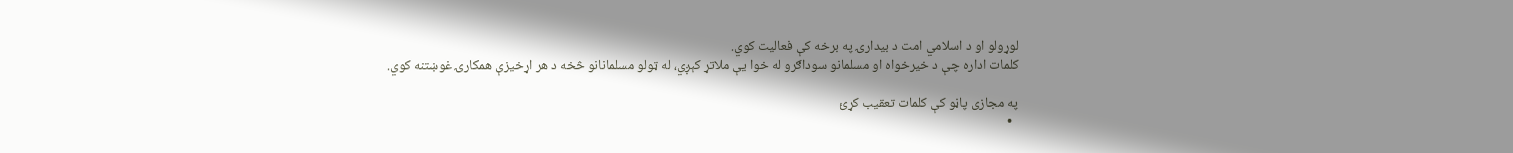لوړولو او د اسلامي امت د بیدارۍ په برخه کې فعالیت کوي.
کلمات اداره چې د خیرخواه او مسلمانو سوداګرو له خوا یې ملاتړ کېږي، له ټولو مسلمانانو څخه د هر اړخیزې همکارۍ غوښتنه کوي.

په مجازی پاڼو کې کلمات تعقیب کړئ
  •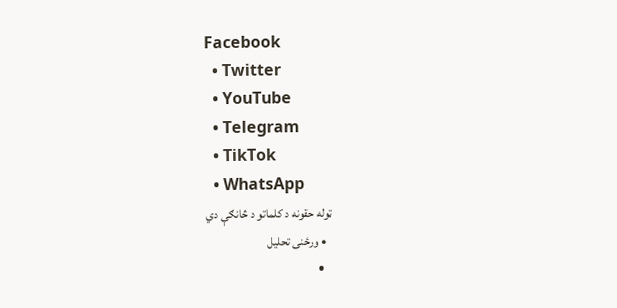Facebook
  • Twitter
  • YouTube
  • Telegram
  • TikTok
  • WhatsApp
ټوله حقونه د کلماتو د څانګې دي
  • ورځنی تحلیل
  •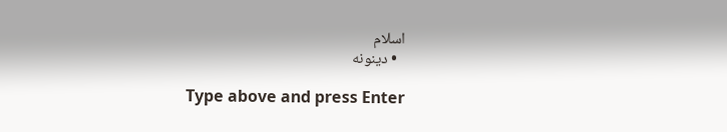اسلام
  • دینونه

Type above and press Enter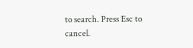to search. Press Esc to cancel.